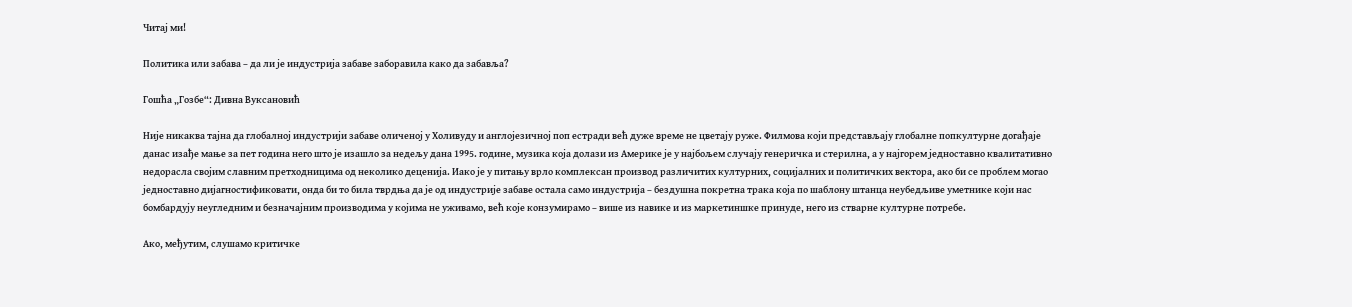Читај ми!

Политика или забава – да ли је индустрија забаве заборавила како да забавља?

Гошћа „Гозбе“: Дивна Вуксановић

Није никаква тајна да глобалној индустрији забаве оличеној у Холивуду и англојезичној поп естради већ дуже време не цветају руже. Филмова који представљају глобалне попкултурне догађаје данас изађе мање за пет година него што је изашло за недељу дана 1995. године, музика која долази из Америке је у најбољем случају генеричка и стерилна, а у најгорем једноставно квалитативно недорасла својим славним претходницима од неколико деценија. Иако је у питању врло комплексан производ различитих културних, социјалних и политичких вектора, ако би се проблем могао једноставно дијагностификовати, онда би то била тврдња да је од индустрије забаве остала само индустрија – бездушна покретна трака која по шаблону штанца неубедљиве уметнике који нас бомбардују неугледним и безначајним производима у којима не уживамо, већ које конзумирамо – више из навике и из маркетиншке принуде, него из стварне културне потребе.

Ако, међутим, слушамо критичке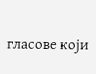гласове који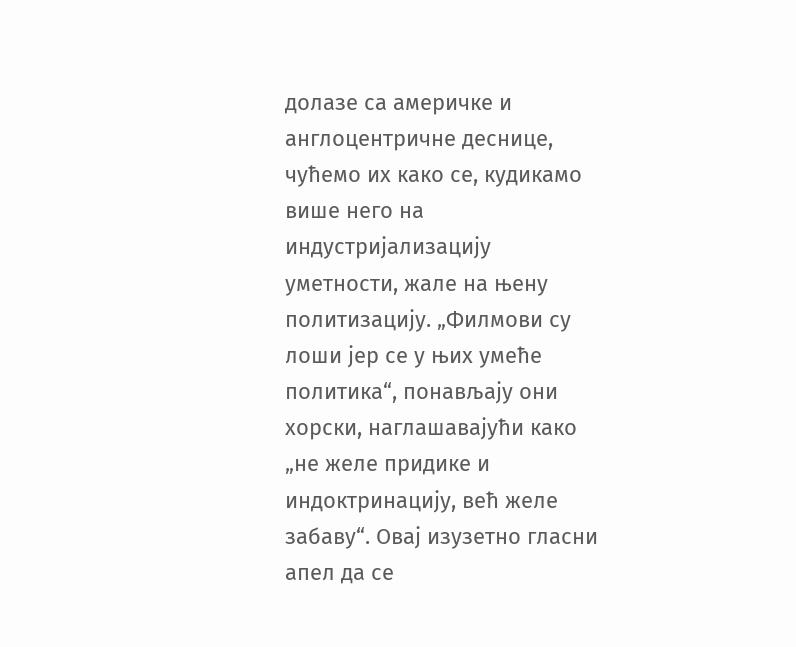долазе са америчке и англоцентричне деснице, чућемо их како се, кудикамо више него на индустријализацију уметности, жале на њену политизацију. „Филмови су лоши јер се у њих умеће политика“, понављају они хорски, наглашавајући како „не желе придике и индоктринацију, већ желе забаву“. Овај изузетно гласни апел да се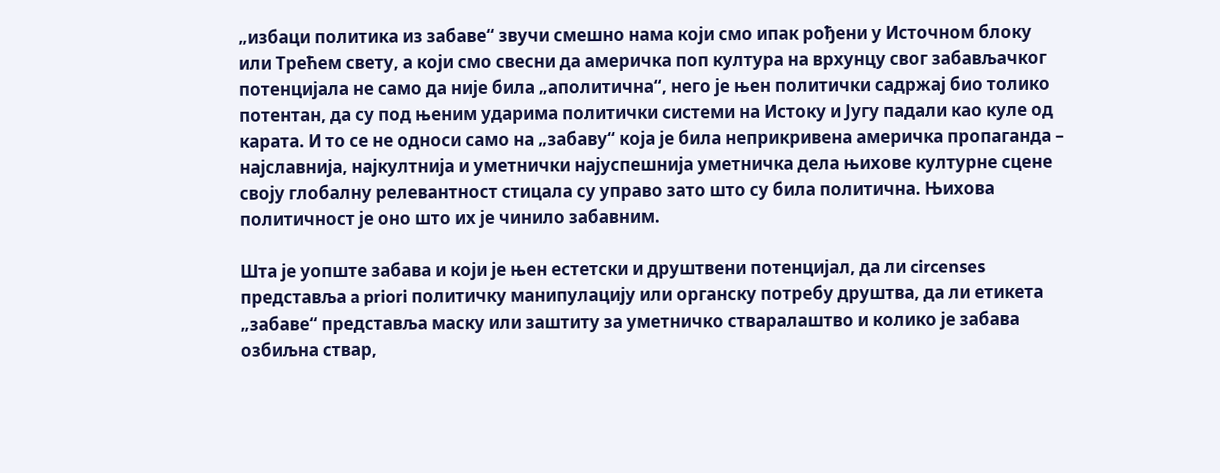„избаци политика из забаве“ звучи смешно нама који смо ипак рођени у Источном блоку или Трећем свету, а који смо свесни да америчка поп култура на врхунцу свог забављачког потенцијала не само да није била „аполитична“, него је њен политички садржај био толико потентан, да су под њеним ударима политички системи на Истоку и Југу падали као куле од карата. И то се не односи само на „забаву“ која је била неприкривена америчка пропаганда – најславнија, најкултнија и уметнички најуспешнија уметничка дела њихове културне сцене своју глобалну релевантност стицала су управо зато што су била политична. Њихова политичност је оно што их је чинило забавним.

Шта је уопште забава и који је њен естетски и друштвени потенцијал, да ли circenses представља a priori политичку манипулацију или органску потребу друштва, да ли етикета „забаве“ представља маску или заштиту за уметничко стваралаштво и колико је забава озбиљна ствар,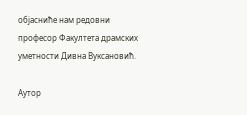објасниће нам редовни професор Факултета драмских уметности Дивна Вуксановић.

Аутор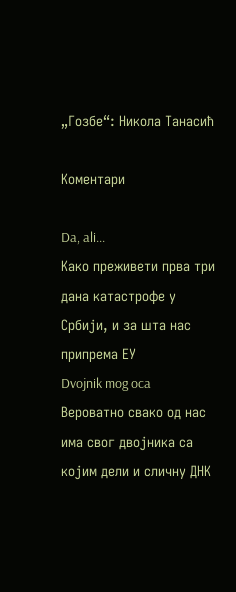„Гозбе“: Никола Танасић

Коментари

Da, ali...
Како преживети прва три дана катастрофе у Србији, и за шта нас припрема ЕУ
Dvojnik mog oca
Вероватно свако од нас има свог двојника са којим дели и сличну ДНК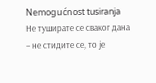Nemogućnost tusiranja
Не туширате се сваког дана – не стидите се, то је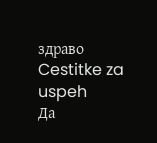здраво
Cestitke za uspeh
Да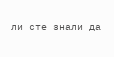ли сте знали да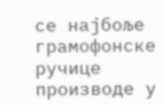се најбоље грамофонске ручице производе у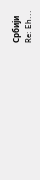Србији
Re: Eh...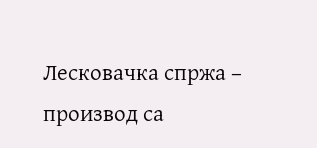Лесковачка спржа – производ са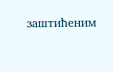заштићеним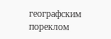географским пореклом